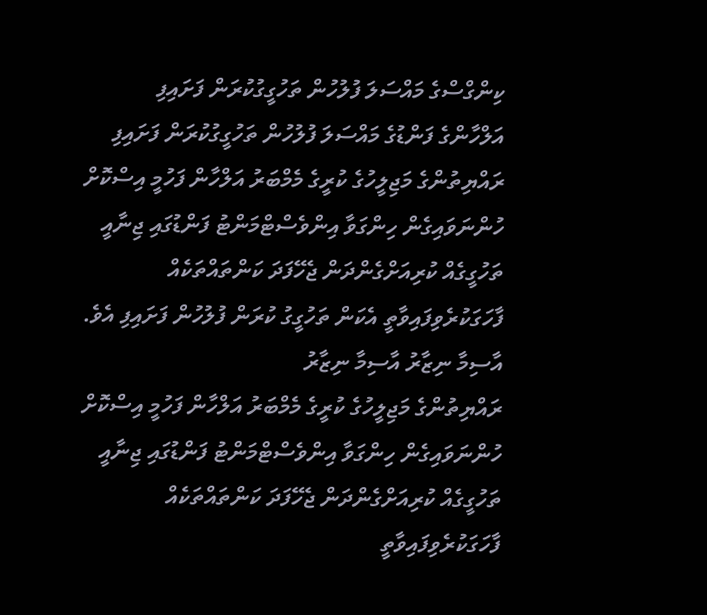ކިންގްސްގެ މައްސަލަ ފުލުހުން ތަހުގީގުކުރަން ފަށައިފި
އަލްހާންގެ ފަންޑުގެ މައްސަލަ ފުލުހުން ތަހުގީގުކުރަން ފަށައިފި
ރައްޔިތުންގެ މަޖިލީހުގެ ކުރީގެ މެމްބަރު އަލްހާން ފަހުމީ އިސްކޮށް ހުންނަވައިގެން ހިންގަވާ އިންވެސްޓްމަންޓު ފަންޑުގައި ޖިނާއީ ތަހުގީގެއް ކުރިއަށްގެންދަން ޖެހޭފަދަ ކަންތައްތަކެއް ފާހަގަކުރެވިފައިވާތީ އެކަން ތަހުގީގު ކުރަން ފުލުހުން ފަށައިފި އެވެ.
އާސިމާ ނިޒާރު އާސިމާ ނިޒާރު
ރައްޔިތުންގެ މަޖިލީހުގެ ކުރީގެ މެމްބަރު އަލްހާން ފަހުމީ އިސްކޮށް ހުންނަވައިގެން ހިންގަވާ އިންވެސްޓްމަންޓު ފަންޑުގައި ޖިނާއީ ތަހުގީގެއް ކުރިއަށްގެންދަން ޖެހޭފަދަ ކަންތައްތަކެއް ފާހަގަކުރެވިފައިވާތީ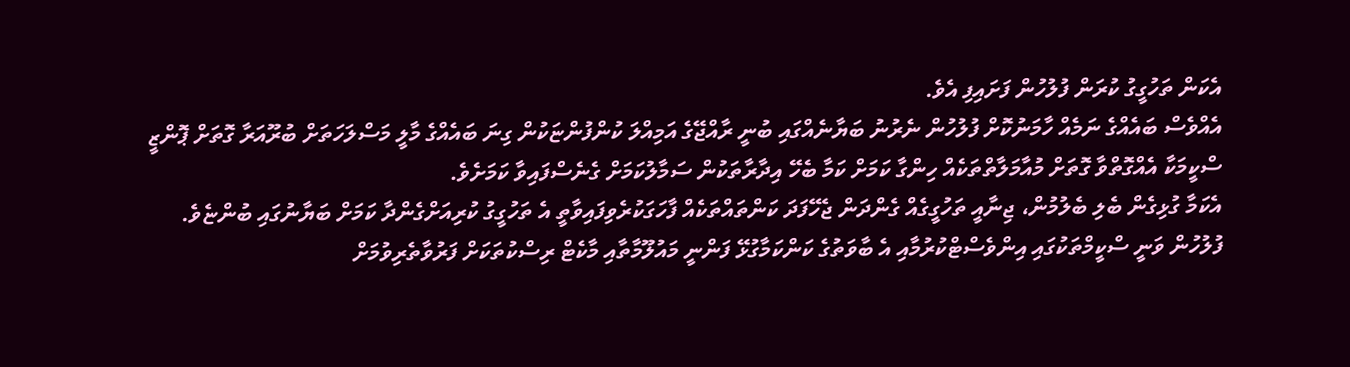އެކަން ތަހުގީގު ކުރަން ފުލުހުން ފަށައިފި އެވެ.
އެއްވެސް ބައެއްގެ ނަމެއް ހާމަނުކޮށް ފުލުހުން ނެރުނު ބަޔާނެއްގައި ބުނީ ރާއްޖޭގެ އަމިއްލަ ކުންފުންޏަކުން ގިނަ ބައެއްގެ މާލީ މަސްލަހަތަށް ބުރޫއަރާ ގޮތަށް ޕޮންޒީ ސްކީމަކާ އެއްގޮތްވާ ގޮތަށް މުއާމަލާތްތަކެއް ހިންގާ ކަމަށް ކަމާ ބެހޭ އިދާރާތަކުން ސަމާލުކަމަށް ގެނެސްފައިވާ ކަމަށެވެ.
އެކަމާ ގުޅިގެން ބެލި ބެލުމުން، ޖިނާއީ ތަހުގީގެއް ގެންދަން ޖެހޭފަދަ ކަންތައްތަކެއް ފާހަގަކުރެވިފައިވާތީ އެ ތަހުގީގު ކުރިއަށްގެންދާ ކަމަށް ބަޔާނުގައި ބުންޏެވެ.
ފުލުހުން ވަނީ ސްކީމްތަކުގައި އިންވެސްޓްކުރުމާއި އެ ބާވަތުގެ ކަންކަމާގުޅޭ ފަންނީ މައުލޫމާތާއި މާކެޓް ރިސްކުތަކަށް ފަރުވާތެރިވުމަށް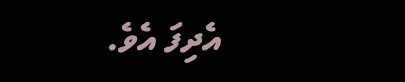އެދިފަ އެވެ.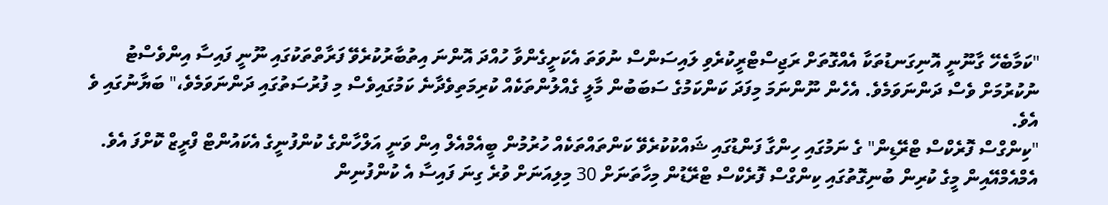"ކަމާބެހޭ ގާނޫނީ އޮނިގަނޑުތަކާ އެއްގޮތަށް ރަޖިސްޓްރީކުރެވި ލައިސަންސް ނުވަތަ އެކަށީގެންވާ ހުއްދަ އޮންނަ އިތުބާރުކުރެވޭ ފަރާތްތަކުގައި ނޫނީ ފައިސާ އިންވެސްޓު ނުކުރުމަށް ވެސް ދަންނަވަމެވެ. އެހެން ނޫންނަމަ މިފަދަ ކަންކަމުގެ ސަބަބުން މާލީ ގެއްލުންތަކެއް ކުރިމަތިވެދާނެ ކަމުގައިވެސް މި ފުރުސަތުގައި ދަންނަވަމެވެ،" ބަޔާނުގައި ވެ އެވެ.
"ކިންގްސް ފޮރެކްސް ޓްރޭޑިން" ގެ ނަމުގައި ހިންގާ ފަންޑުގައި ޝައްކުކުރެވޭ ކަންތައްތަކެއް ހުރުމުން ބީއެމްއެލް އިން ވަނީ އަލްހާންގެ ކުންފުނީގެ އެކައުންޓް ފްރީޒް ކޮށްފަ އެވެ.
އެމްއެމްއޭއިން މީގެ ކުރިން ބުނިގޮތުގައި ކިންގްސް ފޮރެކްސް ޓްރޭޑުން މިހާތަނަށް 30 މިލިއަނަށް ވުރެ ގިނަ ފައިސާ އެ ކުންފުނިން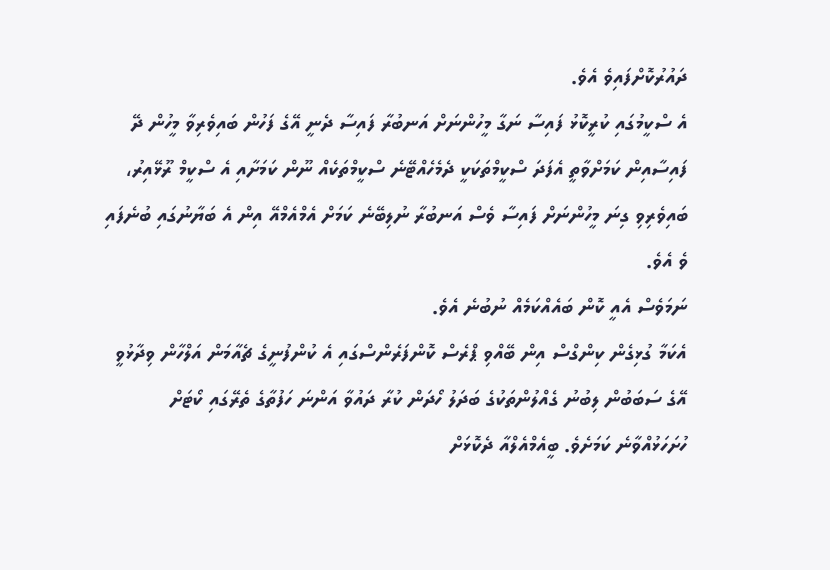ދައުރުކޮށްފައިވެ އެވެ.
އެ ސްކީމުގައި ކުރީކޮޅު ފައިސާ ނަގާ މީހުންނަށް އަނބުރާ ފައިސާ ދެނީ އޭގެ ފަހުން ބައިވެރިވާ މީހުން ދޭ ފައިސާއިން ކަމަށްވާތީ އެފަދަ ސްކީމްތަކަކީ ދެމެހެއްޓޭނެ ސްކީމްތަކެއް ނޫން ކަމަށާއި އެ ސްކީމް ރޫޅޭއިރު، ބައިވެރިވި ގިނަ މީހުންނަށް ފައިސާ ވެސް އަނބުރާ ނުލިބޭނެ ކަމަށް އެމްއެމްއޭ އިން އެ ބަޔާނުގައި ބުނެފައި ވެ އެވެ.
ނަމަވެސް އެއީ ކޮން ބައެއްކަމެއް ނުބުނެ އެވެ.
އެކަމާ ގުޅިގެން ކިންގްސް އިން ބޭއްވި ޕްރެސް ކޮންފަރެންސްގައި އެ ކުންފުނީގެ ޗެއާމަން އަލްހާން ވިދާޅުވީ އޭގެ ސަބަބުން ލިބުނު ގެއްލުންތަކުގެ ބަދަލު ހޯދަން ކުރާ ދައުވާ އަންނަ ހަފުތާގެ ތެރޭގައި ކޯޓަށް ހުށަހަޅުއްވާނެ ކަމަށެވެ. ބީއެމްއެލްއާ ދެކޮޅަށް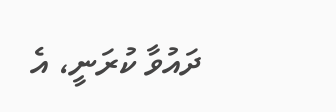ދައުވާ ކުރަނީ، އެ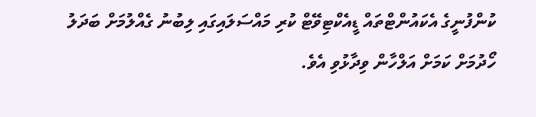ކުންފުނީގެ އެކައުންޓްތައް ޑީއެކްޓިވޭޓް ކުރި މައްސަލައިގައި ލިބުނު ގެއްލުމަށް ބަދަލު ހޯދުމަށް ކަމަށް އަލްހާން ވިދާޅުވި އެވެ.